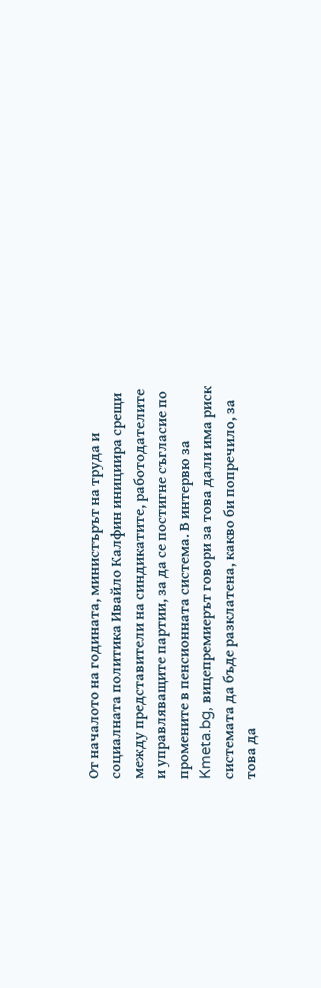От началото на годината, министърът на труда и социалната политика Ивайло Калфин инициира срещи между представители на синдикатите, работодателите и управляващите партии, за да се постигне съгласие по промените в пенсионната система. В интервю за Kmeta.bg, вицепремиерът говори за това дали има риск системата да бъде разклатена, какво би попречило, за това да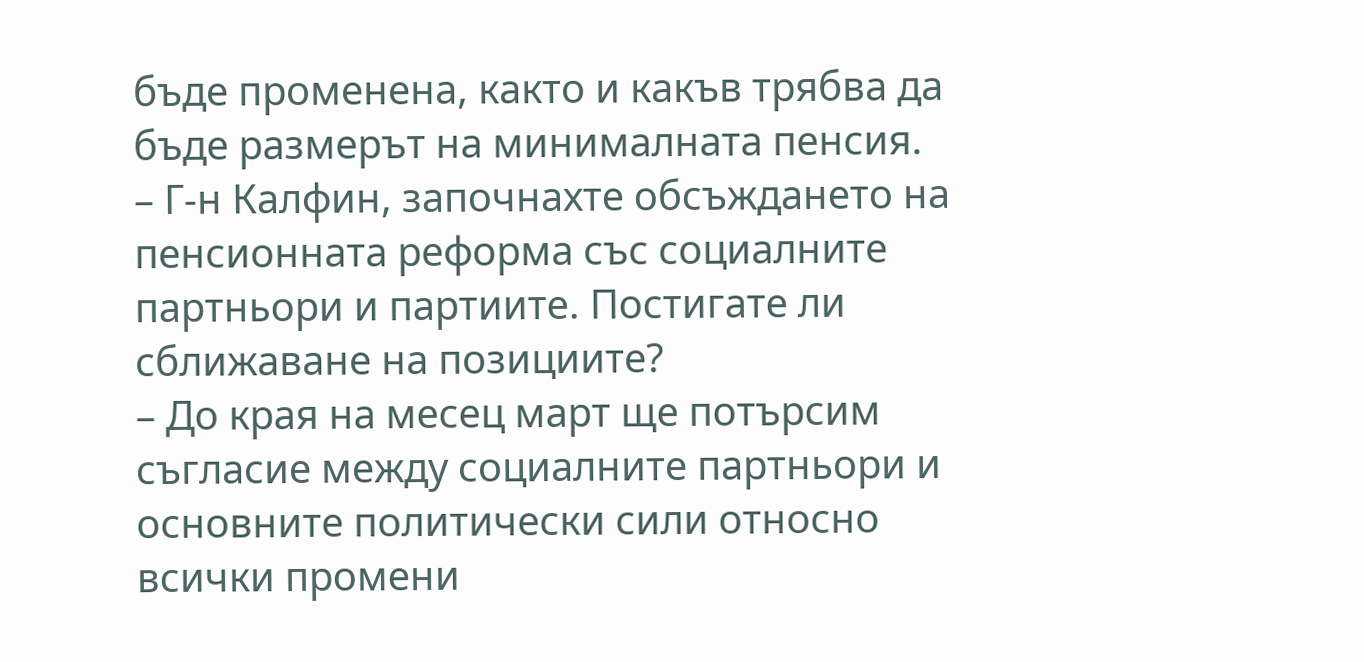бъде променена, както и какъв трябва да бъде размерът на минималната пенсия.
– Г-н Калфин, започнахте обсъждането на пенсионната реформа със социалните партньори и партиите. Постигате ли сближаване на позициите?
– До края на месец март ще потърсим съгласие между социалните партньори и основните политически сили относно всички промени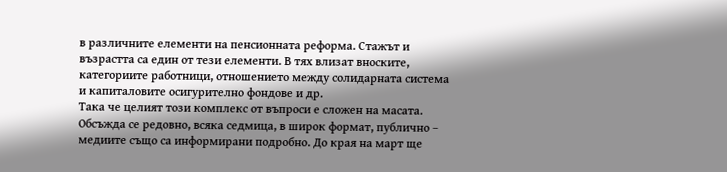в различните елементи на пенсионната реформа. Стажът и възрастта са един от тези елементи. В тях влизат вноските, категориите работници, отношението между солидарната система и капиталовите осигурително фондове и др.
Така че целият този комплекс от въпроси е сложен на масата. Обсъжда се редовно, всяка седмица, в широк формат, публично – медиите също са информирани подробно. До края на март ще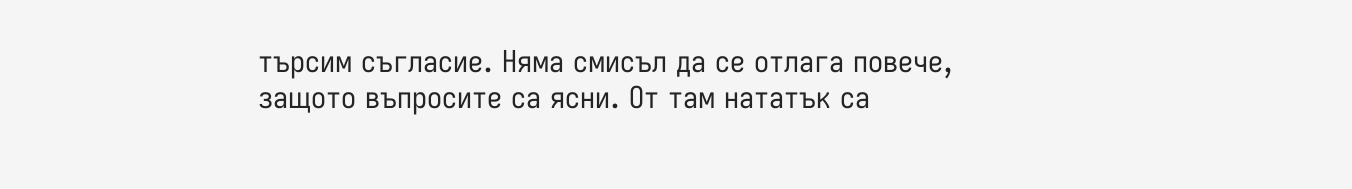търсим съгласие. Няма смисъл да се отлага повече, защото въпросите са ясни. От там нататък са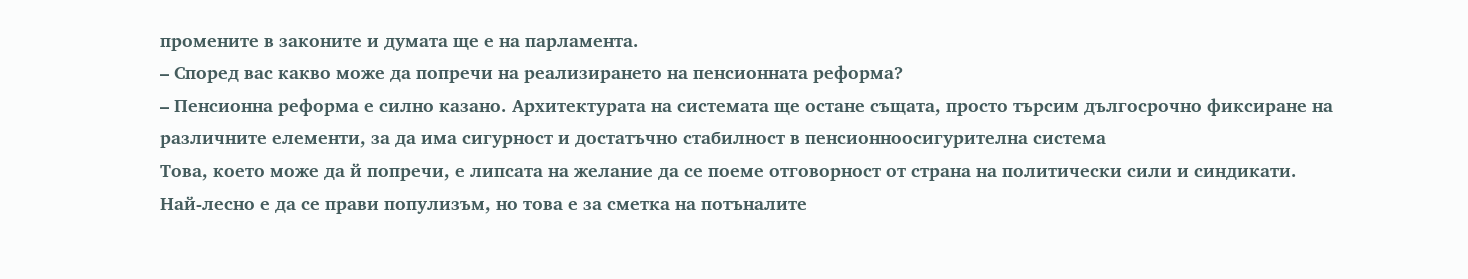промените в законите и думата ще е на парламента.
– Според вас какво може да попречи на реализирането на пенсионната реформа?
– Пенсионна реформа е силно казано. Архитектурата на системата ще остане същата, просто търсим дългосрочно фиксиране на различните елементи, за да има сигурност и достатъчно стабилност в пенсионноосигурителна система
Това, което може да й попречи, е липсата на желание да се поеме отговорност от страна на политически сили и синдикати. Най-лесно е да се прави популизъм, но това е за сметка на потъналите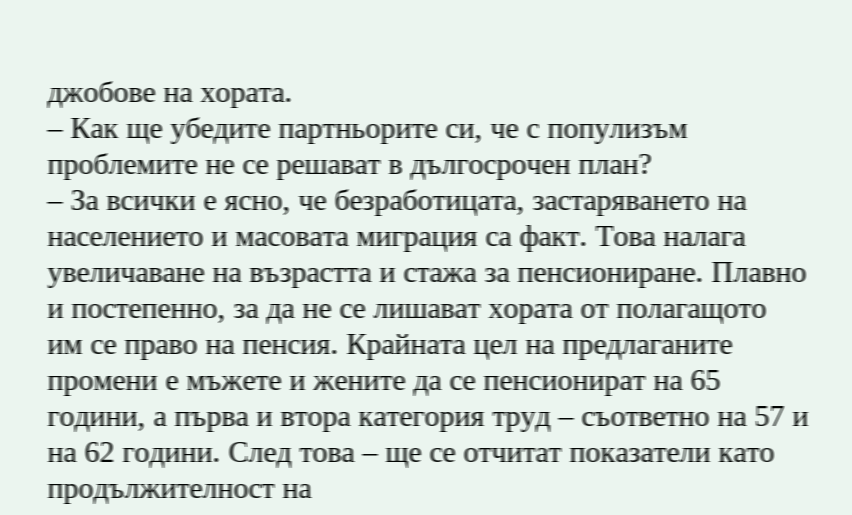джобове на хората.
– Как ще убедите партньорите си, че с популизъм проблемите не се решават в дългосрочен план?
– За всички е ясно, че безработицата, застаряването на населението и масовата миграция са факт. Това налага увеличаване на възрастта и стажа за пенсиониране. Плавно и постепенно, за да не се лишават хората от полагащото им се право на пенсия. Крайната цел на предлаганите промени е мъжете и жените да се пенсионират на 65 години, а първа и втора категория труд – съответно на 57 и на 62 години. След това – ще се отчитат показатели като продължителност на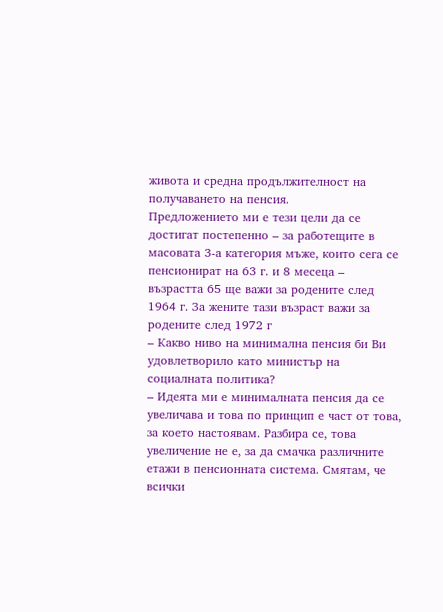живота и средна продължителност на получаването на пенсия.
Предложението ми е тези цели да се достигат постепенно – за работещите в масовата 3-а категория мъже, които сега се пенсионират на 63 г. и 8 месеца – възрастта 65 ще важи за родените след 1964 г. За жените тази възраст важи за родените след 1972 г
– Какво ниво на минимална пенсия би Ви удовлетворило като министър на социалната политика?
– Идеята ми е минималната пенсия да се увеличава и това по принцип е част от това, за което настоявам. Разбира се, това увеличение не е, за да смачка различните етажи в пенсионната система. Смятам, че всички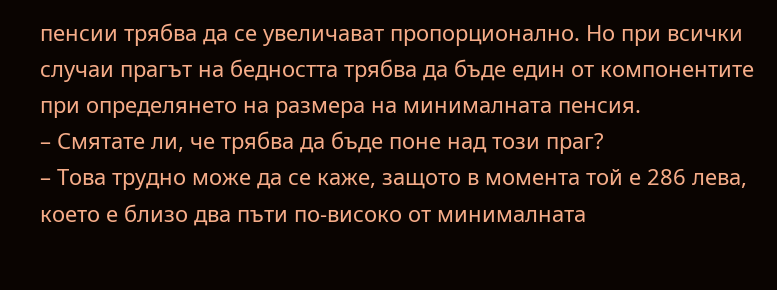пенсии трябва да се увеличават пропорционално. Но при всички случаи прагът на бедността трябва да бъде един от компонентите при определянето на размера на минималната пенсия.
– Смятате ли, че трябва да бъде поне над този праг?
– Това трудно може да се каже, защото в момента той е 286 лева, което е близо два пъти по-високо от минималната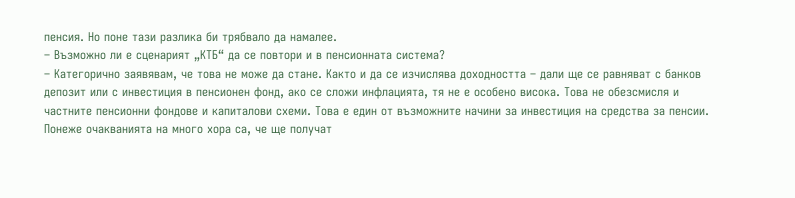пенсия. Но поне тази разлика би трябвало да намалее.
– Възможно ли е сценарият „КТБ“ да се повтори и в пенсионната система?
– Категорично заявявам, че това не може да стане. Както и да се изчислява доходността – дали ще се равняват с банков депозит или с инвестиция в пенсионен фонд, ако се сложи инфлацията, тя не е особено висока. Това не обезсмисля и частните пенсионни фондове и капиталови схеми. Това е един от възможните начини за инвестиция на средства за пенсии. Понеже очакванията на много хора са, че ще получат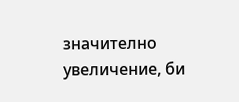значително увеличение, би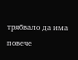трябвало да има повече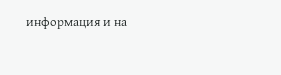информация и на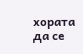хората да се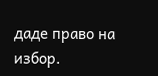даде право на избор.